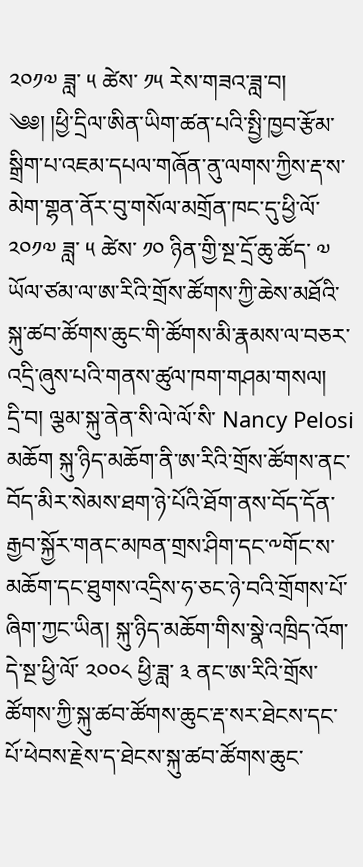༢༠༡༧ ཟླ་ ༥ ཚེས་ ༡༥ རེས་གཟའ་ཟླ་བ།
༄༅། །ཕྱི་དྲིལ་ཨིན་ཡིག་ཚན་པའི་སྤྱི་ཁྱབ་རྩོམ་སྒྲིག་པ་འཇམ་དཔལ་གཞོན་ནུ་ལགས་ཀྱིས་རྡ་ས་མེག་གྷན་ནོར་བུ་གསོལ་མགྲོན་ཁང་དུ་ཕྱི་ལོ་ ༢༠༡༧ ཟླ་ ༥ ཚེས་ ༡༠ ཉིན་གྱི་སྔ་དྲོ་ཆུ་ཚོད་ ༧ ཡོལ་ཙམ་ལ་ཨ་རིའི་གྲོས་ཚོགས་ཀྱི་ཆེས་མཐོའི་སྐུ་ཚབ་ཚོགས་ཆུང་གི་ཚོགས་མི་རྣམས་ལ་བཅར་འདྲི་ཞུས་པའི་གནས་ཚུལ་ཁག་གཤམ་གསལ།
དྲི་བ། ལྕམ་སྐུ་ནེན་སི་ལེ་ལོ་སི་ Nancy Pelosi མཆོག སྐུ་ཉིད་མཆོག་ནི་ཨ་རིའི་གྲོས་ཚོགས་ནང་བོད་མིར་སེམས་ཐག་ཉེ་པོའི་ཐོག་ནས་བོད་དོན་རྒྱབ་སྐྱོར་གནང་མཁན་གྲས་ཤིག་དང་༸གོང་ས་མཆོག་དང་ཐུགས་འདྲིས་ཧ་ཅང་ཉེ་བའི་གྲོགས་པོ་ཞིག་ཀྱང་ཡིན། སྐུ་ཉིད་མཆོག་གིས་སྣེ་འཁྲིད་འོག་དེ་སྔ་ཕྱི་ལོ་ ༢༠༠༨ ཕྱི་ཟླ་ ༣ ནང་ཨ་རིའི་གྲོས་ཚོགས་ཀྱི་སྐུ་ཚབ་ཚོགས་ཆུང་རྡ་སར་ཐེངས་དང་པོ་ཕེབས་རྗེས་ད་ཐེངས་སྐུ་ཚབ་ཚོགས་ཆུང་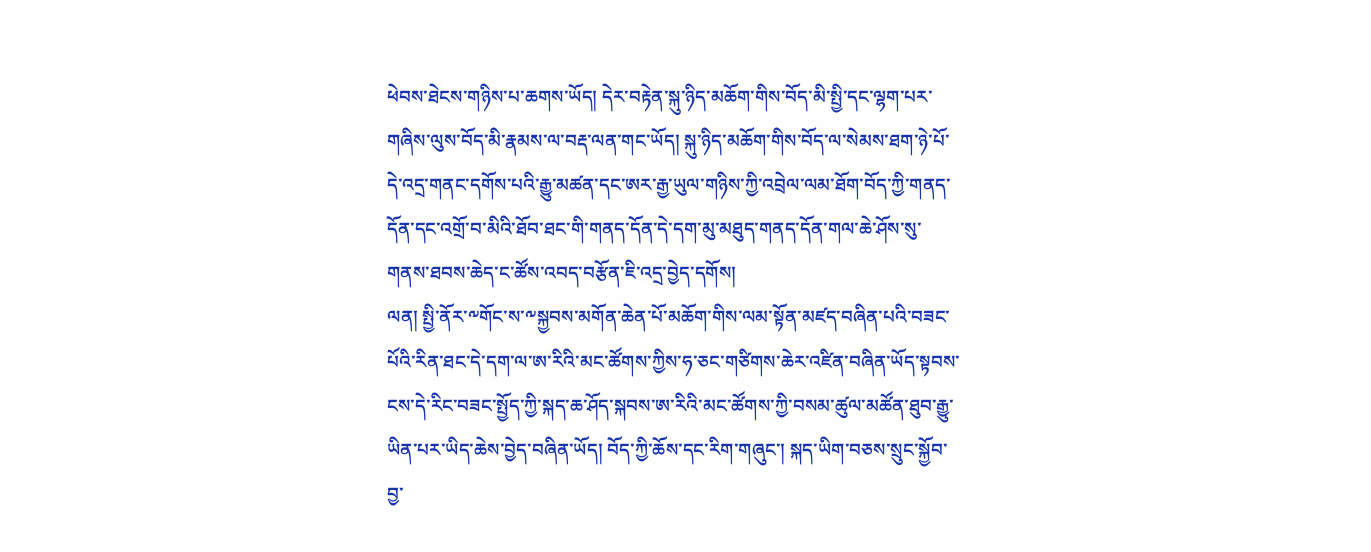ཕེབས་ཐེངས་གཉིས་པ་ཆགས་ཡོད། དེར་བརྟེན་སྐུ་ཉིད་མཆོག་གིས་བོད་མི་སྤྱི་དང་ལྷག་པར་གཞིས་ལུས་བོད་མི་རྣམས་ལ་བརྡ་ལན་གང་ཡོད། སྐུ་ཉིད་མཆོག་གིས་བོད་ལ་སེམས་ཐག་ཉེ་པོ་དེ་འདྲ་གནང་དགོས་པའི་རྒྱུ་མཚན་དང་ཨར་རྒྱ་ཡུལ་གཉིས་ཀྱི་འབྲེལ་ལམ་ཐོག་བོད་ཀྱི་གནད་དོན་དང་འགྲོ་བ་མིའི་ཐོབ་ཐང་གི་གནད་དོན་དེ་དག་མུ་མཐུད་གནད་དོན་གལ་ཆེ་ཤོས་སུ་གནས་ཐབས་ཆེད་ང་ཚོས་འབད་བརྩོན་ཇི་འདྲ་བྱེད་དགོས།
ལན། སྤྱི་ནོར་༸གོང་ས་༸སྐྱབས་མགོན་ཆེན་པོ་མཆོག་གིས་ལམ་སྟོན་མཛད་བཞིན་པའི་བཟང་པོའི་རིན་ཐང་དེ་དག་ལ་ཨ་རིའི་མང་ཚོགས་ཀྱིས་ཧ་ཅང་གཙིགས་ཆེར་འཛིན་བཞིན་ཡོད་སྟབས་ངས་དེ་རིང་བཟང་སྤྱོད་ཀྱི་སྐད་ཆ་ཤོད་སྐབས་ཨ་རིའི་མང་ཚོགས་ཀྱི་བསམ་ཚུལ་མཚོན་ཐུབ་རྒྱུ་ཡིན་པར་ཡིད་ཆེས་བྱེད་བཞིན་ཡོད། བོད་ཀྱི་ཆོས་དང་རིག་གཞུང་། སྐད་ཡིག་བཅས་སྲུང་སྐྱོབ་བྱ་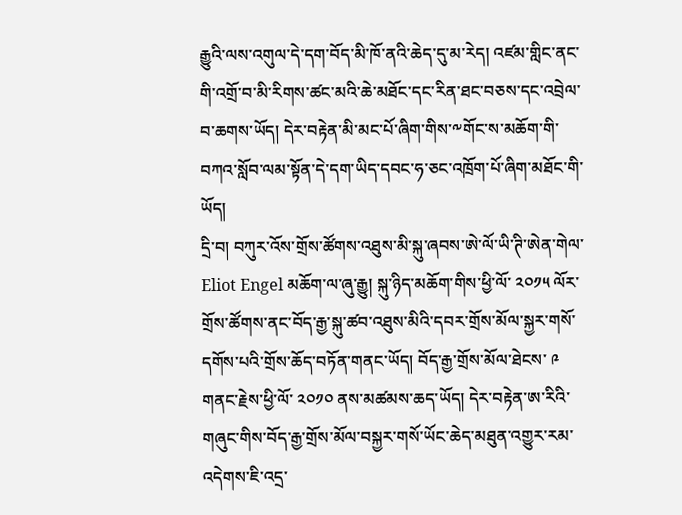རྒྱུའི་ལས་འགུལ་དེ་དག་བོད་མི་ཁོ་ནའི་ཆེད་དུ་མ་རེད། འཛམ་གླིང་ནང་གི་འགྲོ་བ་མི་རིགས་ཚང་མའི་ཆེ་མཐོང་དང་རིན་ཐང་བཅས་དང་འབྲེལ་བ་ཆགས་ཡོད། དེར་བརྟེན་མི་མང་པོ་ཞིག་གིས་༸གོང་ས་མཆོག་གི་བཀའ་སློབ་ལམ་སྟོན་དེ་དག་ཡིད་དབང་ཧ་ཅང་འཁྲོག་པོ་ཞིག་མཐོང་གི་ཡོད།
དྲི་བ། བཀུར་འོས་གྲོས་ཚོགས་འཐུས་མི་སྐུ་ཞབས་ཨེ་ལོ་ཡི་ཊི་ཨེན་གེལ་ Eliot Engel མཆོག་ལ་ཞུ་རྒྱུ། སྐུ་ཉིད་མཆོག་གིས་ཕྱི་ལོ་ ༢༠༡༥ ལོར་གྲོས་ཚོགས་ནང་བོད་རྒྱ་སྐུ་ཚབ་འཐུས་མིའི་དབར་གྲོས་མོལ་སྐྱར་གསོ་དགོས་པའི་གྲོས་ཆོད་བཏོན་གནང་ཡོད། བོད་རྒྱ་གྲོས་མོལ་ཐེངས་ ༩ གནང་རྗེས་ཕྱི་ལོ་ ༢༠༡༠ ནས་མཚམས་ཆད་ཡོད། དེར་བརྟེན་ཨ་རིའི་གཞུང་གིས་བོད་རྒྱ་གྲོས་མོལ་བསྐྱར་གསོ་ཡོང་ཆེད་མཐུན་འགྱུར་རམ་འདེགས་ཇི་འདྲ་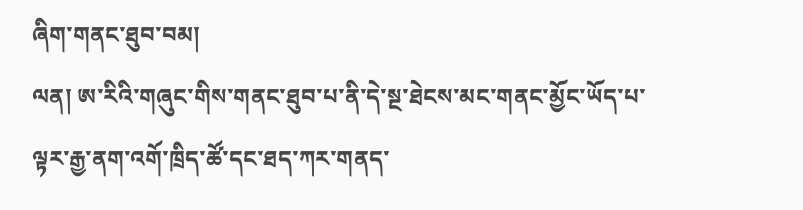ཞིག་གནང་ཐུབ་བམ།
ལན། ཨ་རིའི་གཞུང་གིས་གནང་ཐུབ་པ་ནི་དེ་སྔ་ཐེངས་མང་གནང་མྱོང་ཡོད་པ་ལྟར་རྒྱ་ནག་འགོ་ཁྲིད་ཚོ་དང་ཐད་ཀར་གནད་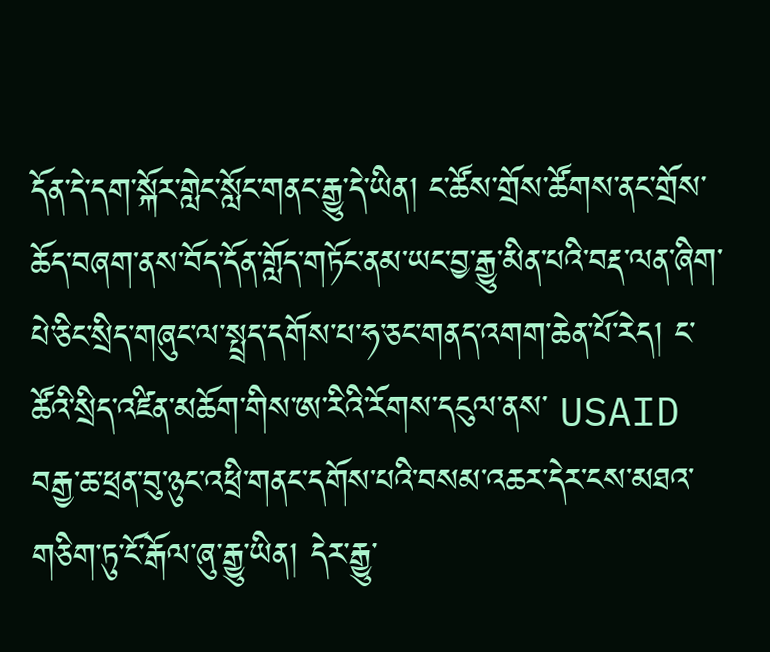དོན་དེ་དག་སྐོར་གླེང་སློང་གནང་རྒྱུ་དེ་ཡིན། ང་ཚོས་གྲོས་ཚོགས་ནང་གྲོས་ཆོད་བཞག་ནས་བོད་དོན་གློད་གཏོང་ནམ་ཡང་བྱ་རྒྱུ་མིན་པའི་བརྡ་ལན་ཞིག་པེ་ཅིང་སྲིད་གཞུང་ལ་སྤྲད་དགོས་པ་ཧ་ཅང་གནད་འགག་ཆེན་པོ་རེད། ང་ཚོའི་སྲིད་འཛིན་མཆོག་གིས་ཨ་རིའི་རོགས་དངུལ་ནས་ USAID བརྒྱ་ཆ་ཕྲན་བུ་ཉུང་འཕྲི་གནང་དགོས་པའི་བསམ་འཆར་དེར་ངས་མཐའ་གཅིག་ཏུ་ངོ་རྒོལ་ཞུ་རྒྱུ་ཡིན། དེར་རྒྱུ་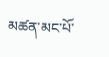མཚན་མང་པོ་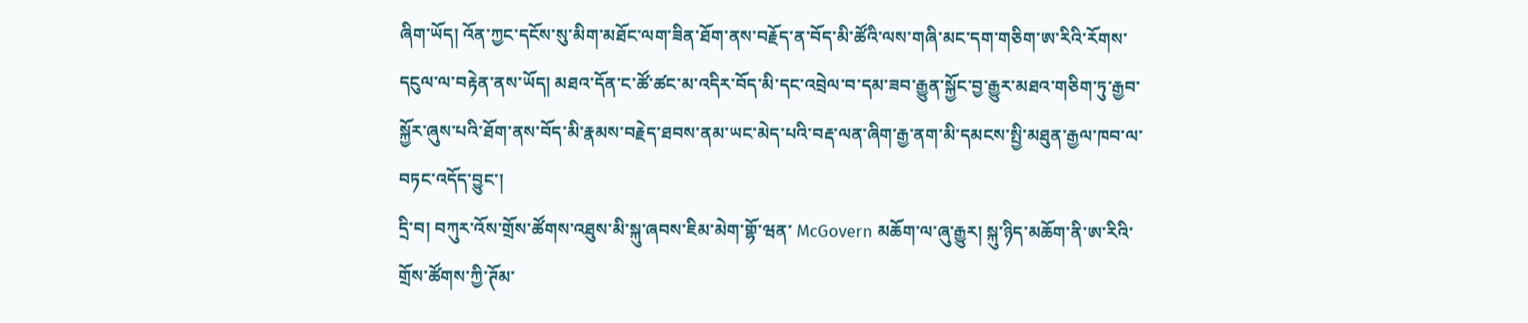ཞིག་ཡོད། འོན་ཀྱང་དངོས་སུ་མིག་མཐོང་ལག་ཟིན་ཐོག་ནས་བརྗོད་ན་བོད་མི་ཚོའི་ལས་གཞི་མང་དག་གཅིག་ཨ་རིའི་རོགས་དངུལ་ལ་བརྟེན་ནས་ཡོད། མཐའ་དོན་ང་ཚོ་ཚང་མ་འདིར་བོད་མི་དང་འབྲེལ་བ་དམ་ཟབ་རྒྱུན་སྐྱོང་བྱ་རྒྱུར་མཐའ་གཅིག་ཏུ་རྒྱབ་སྐྱོར་ཞུས་པའི་ཐོག་ནས་བོད་མི་རྣམས་བརྗེད་ཐབས་ནམ་ཡང་མེད་པའི་བརྡ་ལན་ཞིག་རྒྱ་ནག་མི་དམངས་སྤྱི་མཐུན་རྒྱལ་ཁབ་ལ་བཏང་འདོད་བྱུང་།
དྲི་བ། བཀུར་འོས་གྲོས་ཚོགས་འཐུས་མི་སྐུ་ཞབས་ཇིམ་མེག་གྷོ་ཝན་ McGovern མཆོག་ལ་ཞུ་རྒྱུར། སྐུ་ཉིད་མཆོག་ནི་ཨ་རིའི་གྲོས་ཚོགས་ཀྱི་ཊོམ་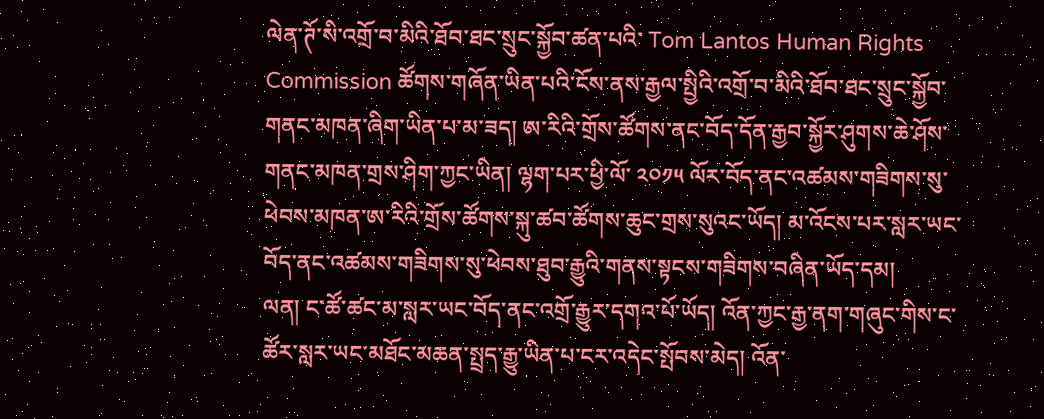ལེན་ཊོ་སི་འགྲོ་བ་མིའི་ཐོབ་ཐང་སྲུང་སྐྱོབ་ཚན་པའི་ Tom Lantos Human Rights Commission ཚོགས་གཞོན་ཡིན་པའི་ངོས་ནས་རྒྱལ་སྤྱིའི་འགྲོ་བ་མིའི་ཐོབ་ཐང་སྲུང་སྐྱོབ་གནང་མཁན་ཞིག་ཡིན་པ་མ་ཟད། ཨ་རིའི་གྲོས་ཚོགས་ནང་བོད་དོན་རྒྱབ་སྐྱོར་ཤུགས་ཆེ་ཤོས་གནང་མཁན་གྲས་ཤིག་ཀྱང་ཡིན། ལྷག་པར་ཕྱི་ལོ་ ༢༠༡༥ ལོར་བོད་ནང་འཚམས་གཟིགས་སུ་ཕེབས་མཁན་ཨ་རིའི་གྲོས་ཚོགས་སྐུ་ཚབ་ཚོགས་ཆུང་གྲས་སུའང་ཡོད། མ་འོངས་པར་སླར་ཡང་བོད་ནང་འཚམས་གཟིགས་སུ་ཕེབས་ཐུབ་རྒྱུའི་གནས་སྟངས་གཟིགས་བཞིན་ཡོད་དམ།
ལན། ང་ཚོ་ཚང་མ་སླར་ཡང་བོད་ནང་འགྲོ་རྒྱུར་དགའ་པོ་ཡོད། འོན་ཀྱང་རྒྱ་ནག་གཞུང་གིས་ང་ཚོར་སླར་ཡང་མཐོང་མཆན་སྤྲད་རྒྱུ་ཡིན་པ་ངར་འདེང་སྤོབས་མེད། འོན་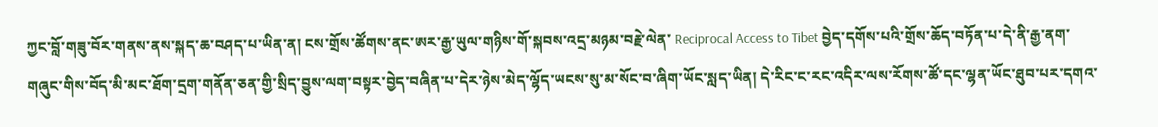ཀྱང་བློ་གཟུ་བོར་གནས་ནས་སྐད་ཆ་བཤད་པ་ཡིན་ན། ངས་གྲོས་ཚོགས་ནང་ཨར་རྒྱ་ཡུལ་གཉིས་གོ་སྐབས་འདྲ་མཉམ་བརྗེ་ལེན་ Reciprocal Access to Tibet བྱེད་དགོས་པའི་གྲོས་ཆོད་བཏོན་པ་དེ་ནི་རྒྱ་ནག་གཞུང་གིས་བོད་མི་མང་ཐོག་དྲག་གནོན་ཅན་གྱི་སྲིད་བྱུས་ལག་བསྟར་བྱེད་བཞིན་པ་དེར་ཉེས་མེད་ལྷོད་ཡངས་སུ་མ་སོང་བ་ཞིག་ཡོང་སླད་ཡིན། དེ་རིང་ང་རང་འདིར་ལས་རོགས་ཚོ་དང་ལྷན་ཡོང་ཐུབ་པར་དགའ་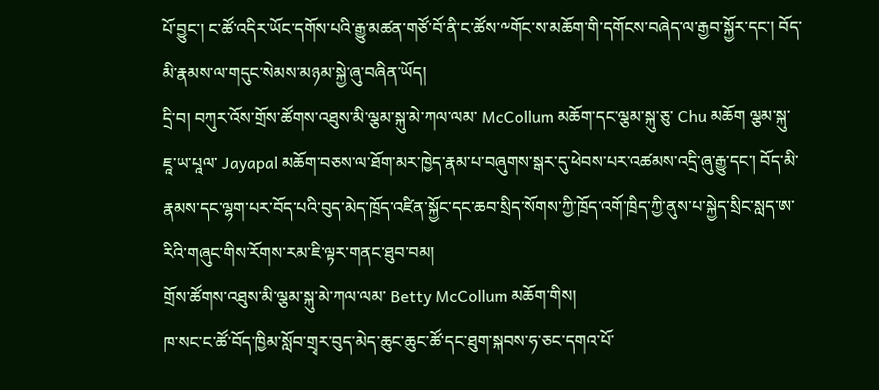པོ་བྱུང་། ང་ཚོ་འདིར་ཡོང་དགོས་པའི་རྒྱུ་མཚན་གཙོ་བོ་ནི་ང་ཚོས་༸གོང་ས་མཆོག་གི་དགོངས་བཞེད་ལ་རྒྱབ་སྐྱོར་དང་། བོད་མི་རྣམས་ལ་གདུང་སེམས་མཉམ་སྐྱེ་ཞུ་བཞིན་ཡོད།
དྲི་བ། བཀུར་འོས་གྲོས་ཚོགས་འཐུས་མི་ལྕམ་སྐུ་མེ་ཀལ་ལམ་ McCollum མཆོག་དང་ལྕམ་སྐུ་ཅུ་ Chu མཆོག ལྕམ་སྐུ་ཇཱ་ཡ་པཱལ་ Jayapal མཆོག་བཅས་ལ་ཐོག་མར་ཁྱེད་རྣམ་པ་བཞུགས་སྒར་དུ་ཕེབས་པར་འཚམས་འདྲི་ཞུ་རྒྱུ་དང་། བོད་མི་རྣམས་དང་ལྷག་པར་བོད་པའི་བུད་མེད་ཁྲོད་འཛིན་སྐྱོང་དང་ཆབ་སྲིད་སོགས་ཀྱི་ཁྲོད་འགོ་ཁྲིད་ཀྱི་ནུས་པ་སྐྱེད་སྲིང་སླད་ཨ་རིའི་གཞུང་གིས་རོགས་རམ་ཇི་ལྟར་གནང་ཐུབ་བམ།
གྲོས་ཚོགས་འཐུས་མི་ལྕམ་སྐུ་མེ་ཀལ་ལམ་ Betty McCollum མཆོག་གིས།
ཁ་སང་ང་ཚོ་བོད་ཁྱིམ་སློབ་གྲྭར་བུད་མེད་ཆུང་ཆུང་ཚོ་དང་ཐུག་སྐབས་ཧ་ཅང་དགའ་པོ་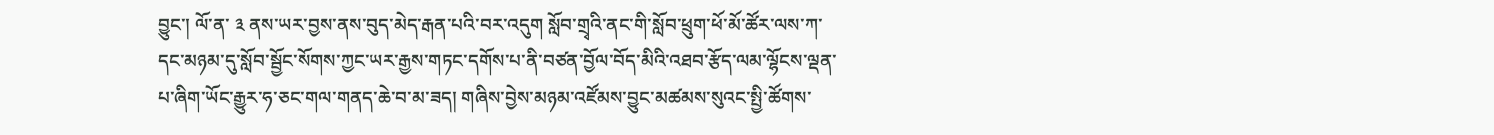བྱུང་། ལོ་ན་ ༣ ནས་ཡར་བྱས་ནས་བུད་མེད་རྒན་པའི་བར་འདུག སློབ་གྲྭའི་ནང་གི་སློབ་ཕྲུག་ཕོ་མོ་ཚོར་ལས་ཀ་དང་མཉམ་དུ་སློབ་སྦྱོང་སོགས་ཀྱང་ཡར་རྒྱས་གཏང་དགོས་པ་ནི་བཙན་བྱོལ་བོད་མིའི་འཐབ་རྩོད་ལམ་ལྷོངས་ལྡན་པ་ཞིག་ཡོང་རྒྱུར་ཧ་ཅང་གལ་གནད་ཆེ་བ་མ་ཟད། གཞིས་བྱེས་མཉམ་འཛོམས་བྱུང་མཚམས་སུའང་སྤྱི་ཚོགས་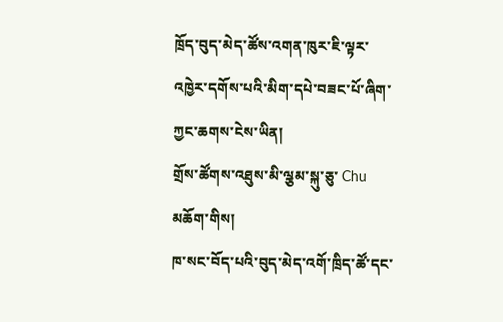ཁྲོད་བུད་མེད་ཚོས་འགན་ཁུར་ཇི་ལྟར་འཁྱེར་དགོས་པའི་མིག་དཔེ་བཟང་པོ་ཞིག་ཀྱང་ཆགས་ངེས་ཡིན།
གྲོས་ཚོགས་འཐུས་མི་ལྕམ་སྐུ་ཅུ་ Chu མཆོག་གིས།
ཁ་སང་བོད་པའི་བུད་མེད་འགོ་ཁྲིད་ཚོ་དང་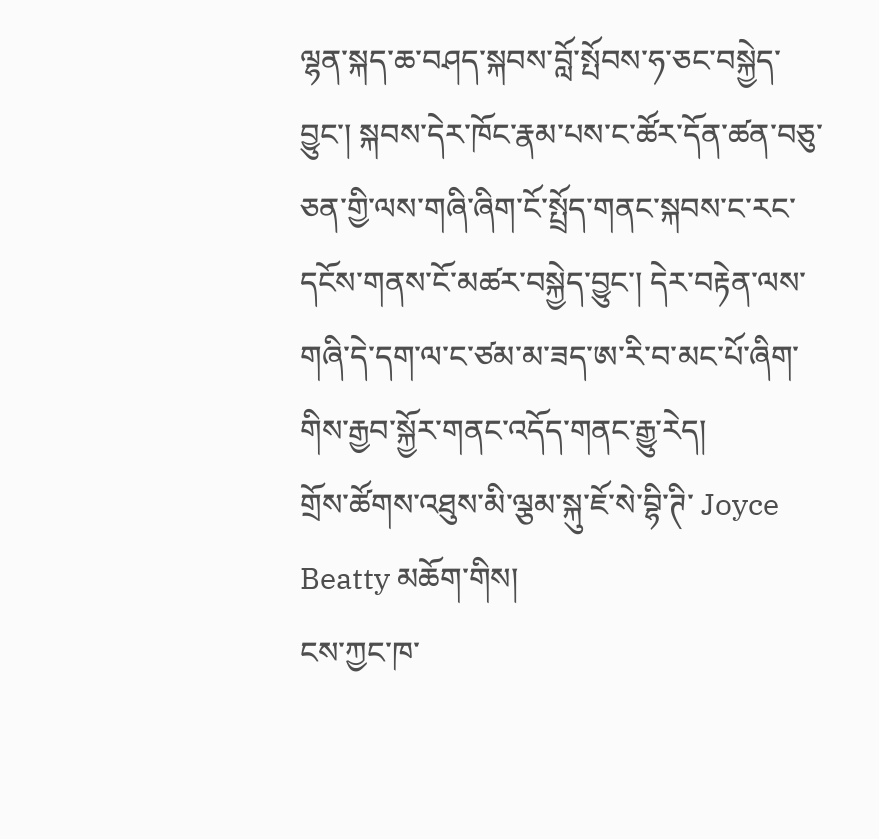ལྷན་སྐད་ཆ་བཤད་སྐབས་བློ་སྤོབས་ཧ་ཅང་བསྐྱེད་བྱུང་། སྐབས་དེར་ཁོང་རྣམ་པས་ང་ཚོར་དོན་ཚན་བཅུ་ཅན་གྱི་ལས་གཞི་ཞིག་ངོ་སྤྲོད་གནང་སྐབས་ང་རང་དངོས་གནས་ངོ་མཚར་བསྐྱེད་བྱུང་། དེར་བརྟེན་ལས་གཞི་དེ་དག་ལ་ང་ཙམ་མ་ཟད་ཨ་རི་བ་མང་པོ་ཞིག་གིས་རྒྱབ་སྐྱོར་གནང་འདོད་གནང་རྒྱུ་རེད།
གྲོས་ཚོགས་འཐུས་མི་ལྕམ་སྐུ་ཇོ་སེ་བྷི་ཊི་ Joyce Beatty མཆོག་གིས།
ངས་ཀྱང་ཁ་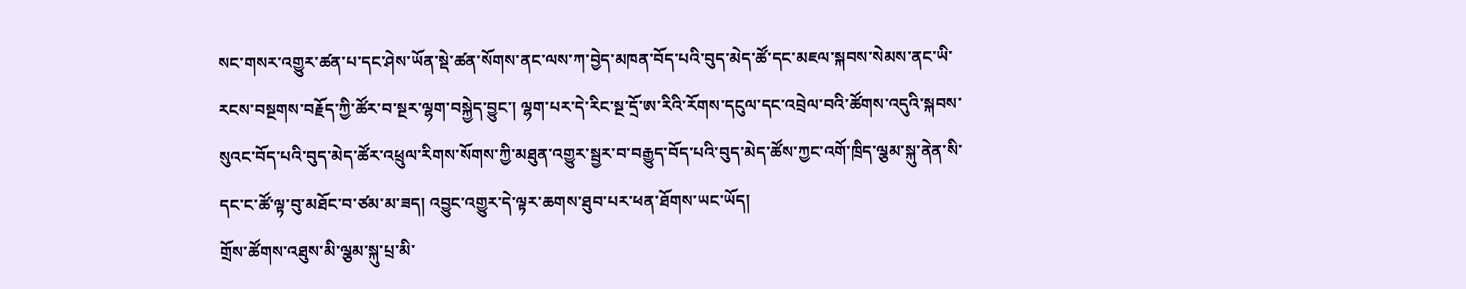སང་གསར་འགྱུར་ཚན་པ་དང་ཤེས་ཡོན་སྡེ་ཚན་སོགས་ནང་ལས་ཀ་བྱེད་མཁན་བོད་པའི་བུད་མེད་ཚོ་དང་མཇལ་སྐབས་སེམས་ནང་ཡི་རངས་བསྔགས་བརྗོད་ཀྱི་ཚོར་བ་སྔར་ལྷག་བསྐྱེད་བྱུང་། ལྷག་པར་དེ་རིང་སྔ་དྲོ་ཨ་རིའི་རོགས་དངུལ་དང་འབྲེལ་བའི་ཚོགས་འདུའི་སྐབས་སུའང་བོད་པའི་བུད་མེད་ཚོར་འཕྲུལ་རིགས་སོགས་ཀྱི་མཐུན་འགྱུར་སྦྱར་བ་བརྒྱུད་བོད་པའི་བུད་མེད་ཚོས་ཀྱང་འགོ་ཁྲིད་ལྕམ་སྐུ་ནེན་སི་དང་ང་ཚོ་ལྟ་བུ་མཐོང་བ་ཙམ་མ་ཟད། འབྱུང་འགྱུར་དེ་ལྟར་ཆགས་ཐུབ་པར་ཕན་ཐོགས་ཡང་ཡོད།
གྲོས་ཚོགས་འཐུས་མི་ལྕམ་སྐུ་པྲ་མི་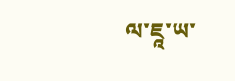ལ་ཇཱ་ཡ་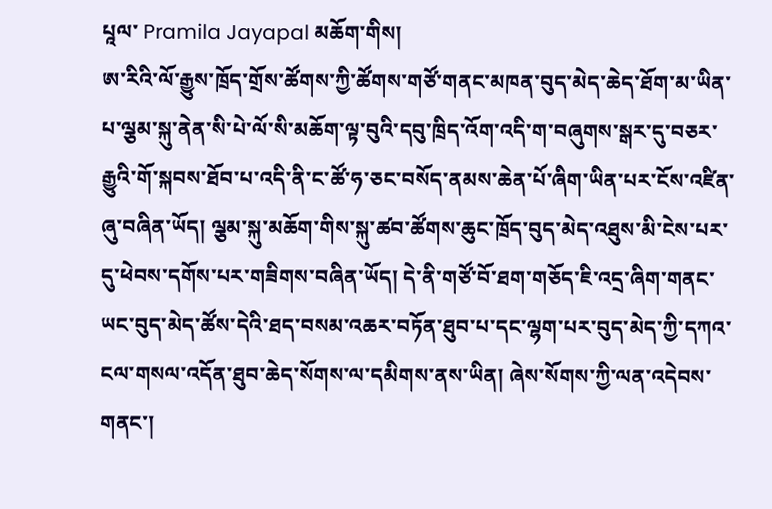པཱལ་ Pramila Jayapal མཆོག་གིས།
ཨ་རིའི་ལོ་རྒྱུས་ཁྲོད་གྲོས་ཚོགས་ཀྱི་ཚོགས་གཙོ་གནང་མཁན་བུད་མེད་ཆེད་ཐོག་མ་ཡིན་པ་ལྕམ་སྐུ་ནེན་སི་པེ་ལོ་སི་མཆོག་ལྟ་བུའི་དབུ་ཁྲིད་འོག་འདི་ག་བཞུགས་སྒར་དུ་བཅར་རྒྱུའི་གོ་སྐབས་ཐོབ་པ་འདི་ནི་ང་ཚོ་ཧ་ཅང་བསོད་ནམས་ཆེན་པོ་ཞིག་ཡིན་པར་ངོས་འཛིན་ཞུ་བཞིན་ཡོད། ལྕམ་སྐུ་མཆོག་གིས་སྐུ་ཚབ་ཚོགས་ཆུང་ཁྲོད་བུད་མེད་འཐུས་མི་ངེས་པར་དུ་ཕེབས་དགོས་པར་གཟིགས་བཞིན་ཡོད། དེ་ནི་གཙོ་བོ་ཐག་གཅོད་ཇི་འདྲ་ཞིག་གནང་ཡང་བུད་མེད་ཚོས་དེའི་ཐད་བསམ་འཆར་བཏོན་ཐུབ་པ་དང་ལྷག་པར་བུད་མེད་ཀྱི་དཀའ་ངལ་གསལ་འདོན་ཐུབ་ཆེད་སོགས་ལ་དམིགས་ནས་ཡིན། ཞེས་སོགས་ཀྱི་ལན་འདེབས་གནང་།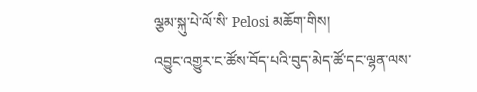ལྕམ་སྐུ་པེ་ལོ་སི་ Pelosi མཆོག་གིས།
འབྱུང་འགྱུར་ང་ཚོས་བོད་པའི་བུད་མེད་ཚོ་དང་ལྷན་ལས་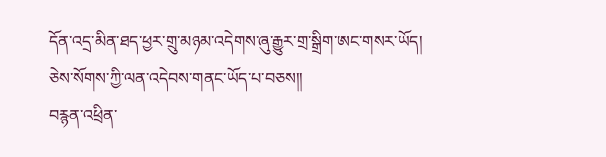དོན་འདྲ་མིན་ཐད་ཕྱར་གྲུ་མཉམ་འདེགས་ཞུ་རྒྱུར་གྲ་སྒྲིག་ཨང་གསར་ཡོད། ཅེས་སོགས་ཀྱི་ལན་འདེབས་གནང་ཡོད་པ་བཅས།།
བརྙན་འཕྲིན་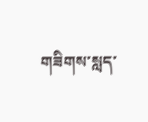གཟིགས་སླད་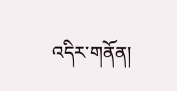འདིར་གནོན།